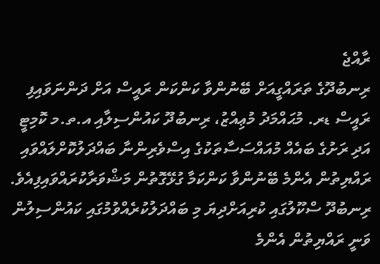ރާއްޖެ
ރިނބުދޫގެ ތަރައްގީއަށް ބޭނުންވާ ކަންކަން ރައީސް އަށް ދަންނަވައިފި
ރައީސް ޑރ. މުޙައްމަދު މުޢިއްޒު، ރިނބުދޫ ކައުންސިލާއި އ.ތ.މ ކޮމިޓީ އަދި ރަށުގެ ބައެއް މުއައްސަސާތަކުގެ އިސްވެރިންނާ ބައްދަލުކޮށްލައްވައި ރައްޔިތުން އެންމެ ބޭނުންވާ ކަންކަމާ ގުޅޭގޮތުން މަޝްވަރާކުރައްވައިފިއެވެ.
ރިނބުދޫ ސްކޫލުގައި ކުރިއަށްދިޔަ މި ބައްދަލުކުރެއްވުމުގައި ކައުންސިލުން ވަނީ ރައްޔިތުން އެންމެ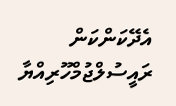އެދޭކަންކަން ރައީސުލްޖުމްހޫރިއްޔާ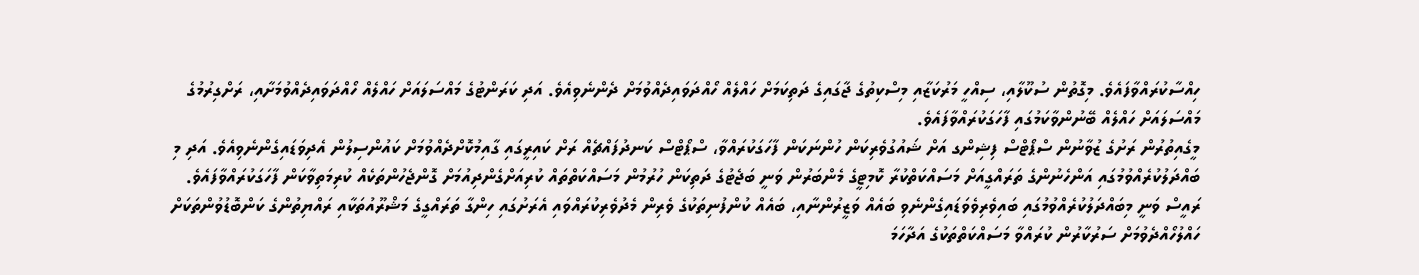ހިއްސާކުރައްވާފައެވެ. މިގޮތުން ސުކޫލާއި، ސިއްހީ މަރުކަޒާއި މިސްކިތުގެ ޖާގައިގެ ދަތިކަމަށް ހައްލެއް ހޯއްދަވައިދެއްވުމަށް ދެންނެވިއެވެ. އަދި ކަރަންޓުގެ މައްސަލައަށް ހައްލެއް ހޯއްދަވައިދެއްވުމަށާއި، ރަށްގިރުމުގެ މައްސަލައަށް ހައްލެއް ބޭނުންވާކަމުގައި ފާހަގަކުރައްވާފައެވެ.
މީގެއިތުރުން ރަށުގެ ޒުވާނުން ސްޕޯޓްސް ފިޝިންގ އަށް ޝައުގުވެރިކަން ހުންނަކަން ފާހަގަކުރައްވާ، ސްޕޯޓްސް ކަނދުފައްޗެއް ރަށް ކައިރީގައި ގާއިމުކޮށްދެއްވުމަށް ކައުންސިލުން އެދިވަޑައިގެންނެވިއެވެ. އަދި މި ބައްދަލުކުރެއްވުމުގައި އަންހެނުންގެ ތަރައްގީއަށް މަސައްކަތްކުރާ ކޮމިޓީގެ މެންބަރުން ވަނީ ބަޖެޓުގެ ދަތިކަން ހުރުމުން މަސައްކަތްތައް ކުރިއަށްގެންދިއުމަށް ގޮންޖެހުންތަކެއް ކުރިމަތިވާކަން ފާހަގަކުރައްވާފައެވެ.
ރައީސް ވަނީ މިބައްދަލުކުރެއްވުމުގައި ބައިވެރިވެވަޑައިގެންނެވި ބައެއް ވަޒީރުންނާއި، ބައެއް ކުންފުނިތަކުގެ ވެރިން މެދުވެރިކުރައްވައި އެރަށުގައި ހިންގާ ތަރައްގީގެ މަޝްރޫއުތަކާއި ރައްޔިތުންގެ ކަންބޮޑުވުންތަކަށް ހައްލުހޯއްދެވުމަށް ސަރުކާރުން ކުރައްވާ މަސައްކަތްތަކުގެ އަދާހަމަ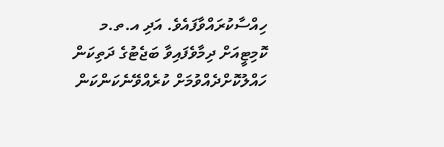ހިއްސާކުރައްވާފައެވެ. އަދި އ.ތ.މ ކޮމިޓީއަށް ދިމާވެފައިވާ ބަޖެޓުގެ ދަތިކަން ހައްލުކޮށްދެއްވުމަށް ކުރެއްވޭނެކަންކަން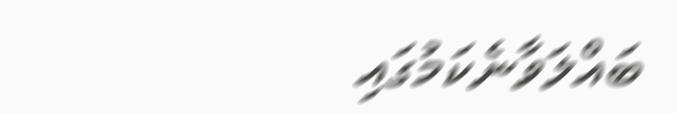ބައްލަވާނެކަމުގައި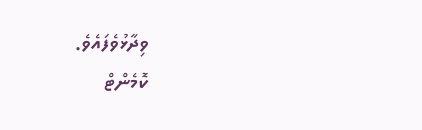ވިދާޅުވެފައެވެ.
ކޮމެންޓް